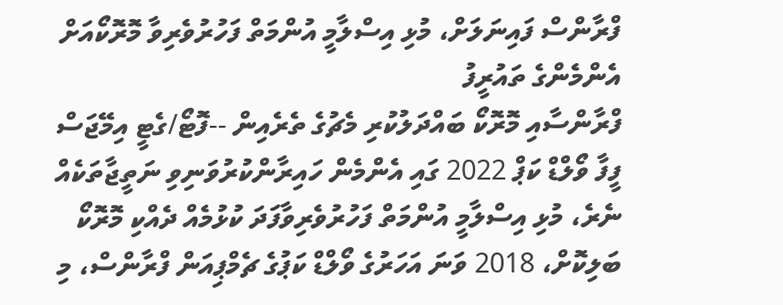ފްރާންސް ފައިނަލަށް، މުޅި އިސްލާމީ އުންމަތް ފަހުރުވެރިވާ މޮރޮކޯއަށް އެންމެންގެ ތައުރީފު
ފްރާންސާއި މޮރޮކޯ ބައްދަލުކުރި މެޗުގެ ތެރެއިން --ފޮޓޯ/ގެޓީ އިމޭޖަސް
ފީފާ ވޯލްޑް ކަޕް 2022 ގައި އެންމެން ހައިރާންކުރުވަނިވި ނަތީޖާތަކެއް ނެރެ، މުޅި އިސްލާމީ އުންމަތް ފަހުރުވެރިވާފަދަ ކުޅުމެއް ދެއްކި މޮރޮކޯ ބަލިކޮށް، 2018 ވަނަ އަހަރުގެ ވޯލްޑް ކަޕުގެ ޗެމްޕިއަން ފްރާންސް، މި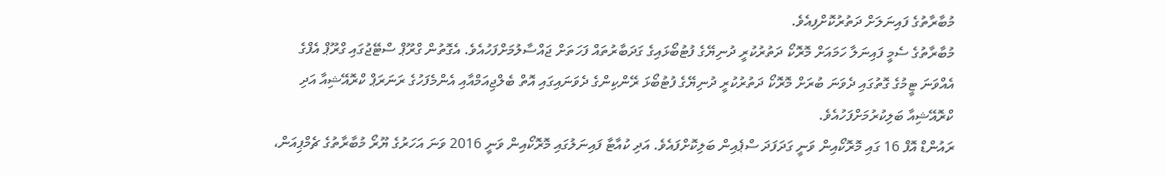މުބާރާތުގެ ފައިނަލަށް ދަތުރުކޮށްފިއެވެ.
މުބާރާތުގެ ސެމީ ފައިނަލާ ހަމައަށް މޮރޮކޯ ދަތުރުކުރީ ދުނިޔޭގެ ފުޓުބޯޅައިގެ ގަދަބާރުތައް ފަހަތަށް ޖައްސާލުމަށްފަހުއެވެ. އެގޮތުން ގްރޫޕް ސްޓޭޖުގައި ގްރޫޕް އެފްގެ އެއްވަނަ ޓީމުގެ ގޮތުގައި ދެވަނަ ބުރަށް މޮރޮކޯ ދަތުރުކުރީ ދުނިޔޭގެ ފުޓުބޯޅަ ރޭންކިންގެ ދެވަނައިގައި އޮތް ބެލްޖިއަމްއާއި އެންމެފަހުގެ ރަނަރަޕް ކްރޮއޭޝިއާ އަދި ކްރޮއޭޝިއާ ބަލިކުރުމަށްފަހުއެވެ.
ރައުންޑް އޮފް 16 ގައި މޮރޮކޯއިން ވަނީ ގަދަފަދަ ސްޕެއިން ބަލިކޮށްފައެވެ. އަދި ކުއާޓާ ފައިނަލުގައި މޮރޮކޯއިން ވަނީ 2016 ވަނަ އަހަރުގެ ޔޫރޯ މުބާރާތުގެ ޗެމްޕިއަން،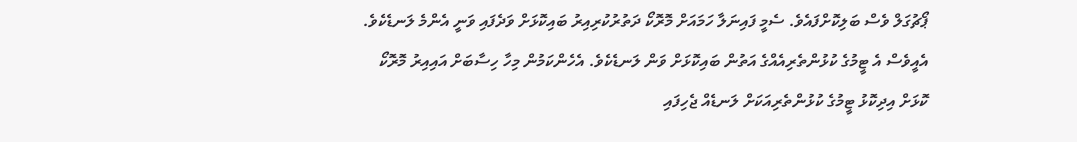ޕޯޗުގަލް ވެސް ބަލިކޮށްފައެވެ. ސެމީ ފައިނަލާ ހަމައަށް މޮރޮކޯ ދަތުރުކުރިއިރު ބައިކޮޅަށް ވަދެފައި ވަނީ އެންމެ ލަނޑެކެވެ. އެއީވެސް އެ ޓީމުގެ ކުޅުންތެރިއެއްގެ އަތުން ބައިކޮޅަށް ވަން ލަނޑެކެވެ. އެހެންކަމުން މިހާ ހިސާބަށް އައިއިރު މޮރޮކޯ ކޮޅަށް އިދިކޮޅު ޓީމުގެ ކުޅުންތެރިއަކަށް ލަނޑެއް ޖެހިފައި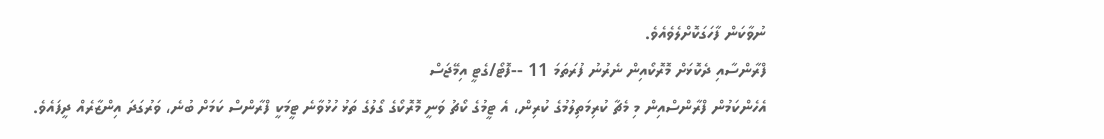ނުވާކަން ފާހަގަކޮށްލެވެއެވެ.
ފްރާންސާއި ދެކޮޅަށް މޮރޮކޯއިން ނެރުނު ފުރަތަމަ 11 --ފޮޓޯ/ގެޓީ އިމޭޖަސް
އެހެންކަމުން ފްރާންސްއިން މި މެޗާ ކުރިމަތިލުމުގެ ކުރިން، އެ ޓީމުގެ ކޯޗު ވަނީ މޮރޮކޯގެ ގޯލުގެ ތަޅު ހުޅުވާނެ ޓީމަކީ ފްރާންސް ކަމަށް ބުނެ، ވަރުގަދަ އިންޒާރެއް ދީފައެވެ.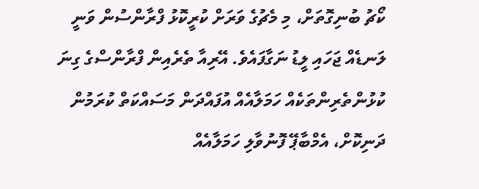ކޯޗު ބުނިގޮތަށް، މި މެޗުގެ ވަރަށް ކުރީކޮޅު ފްރާންސުން ވަނީ ލަނޑެއް ޖަހައި ލީޑު ނަގާފައެވެ. އޭރިއާ ތެރެއިން ފްރާންސްގެ ގިނަ ކުޅުންތެރިންތަކެއް ހަމަލާއެއް އުފައްދަން މަސައްކަތް ކުރަމުން ދަނިކޮށް، އެމްބާޕޭ ފޮނުވާލި ހަމަލާއެއް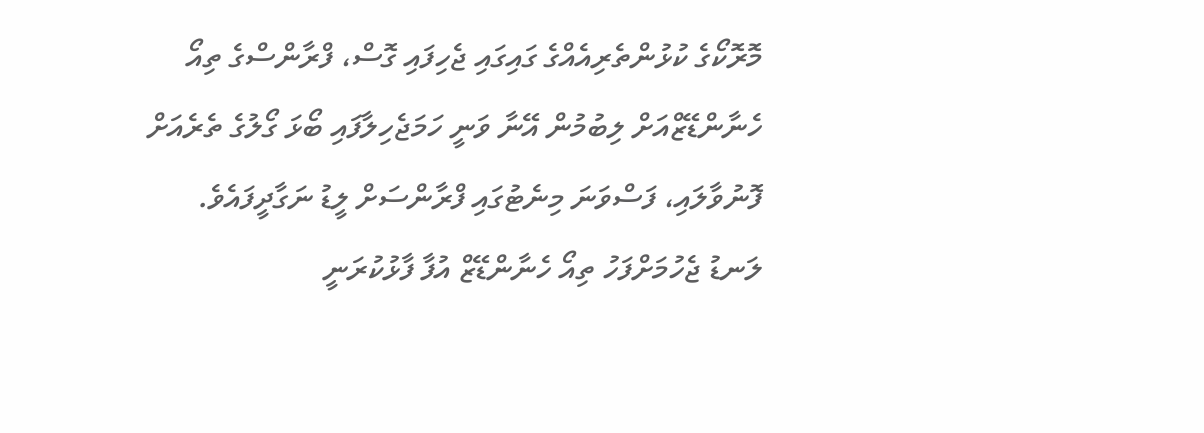މޮރޮކޯގެ ކުޅުންތެރިއެއްގެ ގައިގައި ޖެހިފައި ގޮސް، ފްރާންސްގެ ތިއޯ ހެނާންޑޭޒްއަށް ލިބުމުން އޭނާ ވަނީ ހަމަޖެހިލާފައި ބޯޅަ ގޯލުގެ ތެރެއަށް ފޮނުވާލައި، ފަސްވަނަ މިނެޓުގައި ފްރާންސަށް ލީޑު ނަގާދީފައެވެ.
ލަނޑު ޖެހުމަށްފަހު ތިއޯ ހެނާންޑޭޒް އުފާ ފާޅުކުރަނީ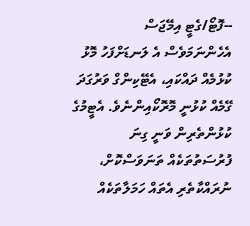--ފޮޓޯ/ގެޓީ އިމޭޖަސް
އެހެންނަމަވެސް އެ ލަނޑަށްފަހު މޮޅު ކުޅުމެއް ދައްކައި، އެޓޭކިންގް ވަރުގަދަ ގޭމެއް ކުޅުނީ މޮރޮކޯއިންނެވެ. އެޓީމުގެ ކުޅުންތެރިން ވަނީ ގިނަ ފުރުސަތުތަކެއް ތަނަވަސްކޮށް، ނުރައްކާތެރި އެތައް ހަމަލާތަކެއް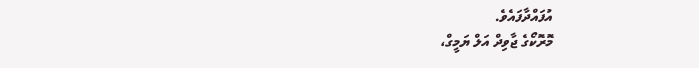އުފައްދާފައެވެ.
މޮރޮކޯގެ ޖާވިދް އަލް ޔަމީގް،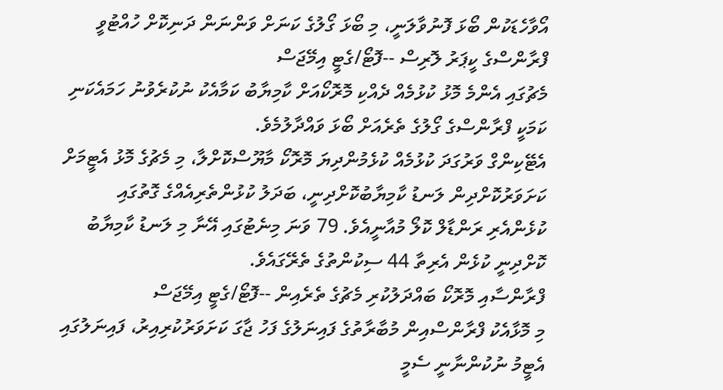އޯވާހެޑަކުން ބޯޅަ ފޮނުވާލަނީ، މި ބޯޅަ ގޯލުގެ ކަނަށް ވަންނަން ދަނިކޮށް ހުއްޓުވީ ފްރާންސްގެ ކީޕަރު ލޮރިސް --ފޮޓޯ/ގެޓީ އިމޭޖަސް
މެޗުގައި އެންމެ މޮޅު ކުޅުމެއް ދެއްކި މޮރޮކޯއަށް ކާމިޔާބު ކަމާއެކު ނުކުރެވުނު ހަމައެކަނި ކަމަކީ ފްރާންސްގެ ގޯލުގެ ތެރެއަށް ބޯޅަ ވައްދާލުމެވެ.
އެޓޭކިންގް ވަރުގަދަ ކުޅުމެއް ކުޅެމުންދިޔަ މޮރޮކޯ މާޔޫސްކޮށްލާ، މި މެޗުގެ މޮޅު އެޓީމަށް ކަށަވަރުކޮށްދިން ލަނޑު ކާމިޔާބުކޮށްދިނީ، ބަދަލު ކުޅުންތެރިއެއްގެ ގޮތުގައި ކުޅެންއެރި ރަންޑާލް ކޮލޯ މުއާނީއެވެ. 79 ވަނަ މިނެޓުގައި އޭނާ މި ލަނޑު ކާމިޔާބު ކޮށްދިނީ ކުޅެން އެރިތާ 44 ސިކުންތުގެ ތެރޭގައެވެ.
ފްރާންސާއި މޮރޮކޯ ބައްދަލުކުރި މެޗުގެ ތެރެއިން --ފޮޓޯ/ގެޓީ އިމޭޖަސް
މި މޮޅާއެކު ފްރާންސްއިން މުބާރާތުގެ ފައިނަލުގެ ފަހު ޖާގަ ކަށަވަރުކުރިއިރު، ފައިނަލުގައި އެޓީމު ނުކުންނާނީ ސެމީ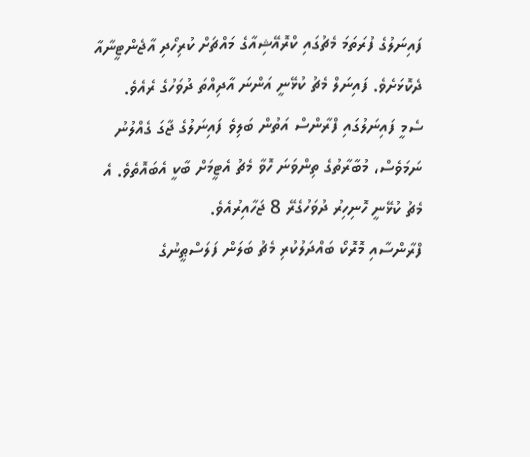ފައިނަލުގެ ފުރަތަމަ މެޗުގައި ކްރޮއޭޝިއާގެ މައްޗަށް ކުރިހޯދި އާޖެންޓީނާއާ ދެކޮޅަށެވެ. ފައިނަލް މެޗު ކުޅޭނީ އަންނަ އާދިއްތަ ދުވަހުގެ ރެއެވެ.
ސެމީ ފައިނަލުގައި ފްރާންސް އަތުން ބަލިވެ ފައިނަލުގެ ޖާގަ ގެއްލުނު ނަމަވެސް، މުބާރާތުގެ ތިންވަނަ ހޮވާ މެޗު އެޓީމަށް ބާކީ އެބައޮތެވެ. އެ މެޗު ކުޅޭނީ ހޮނިހިރު ދުވަހުގެރޭ 8 ޖަހާއިރުއެވެ.
ފްރާންސާއި މޮރޮކޯ ބައްދަލުކުރި މެޗު ބަލަން ފަލަސްޠީނުގެ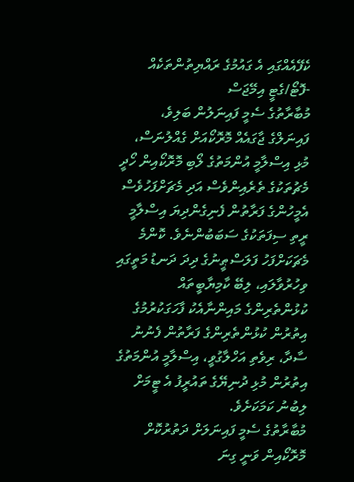ކެފޭއެއްގައި އެ ގައުމުގެ ރައްޔިތުންތަކެއް -ފޮޓޯ/ގެޓީ އިމޭޖަސް
މުބާރާތުގެ ސެމީ ފައިނަލުން ބަލިވެ، ފައިނަލްގެ ޖާގައެއް މޮރޮކޯއަށް ގެއްލުނަސް، މުޅި އިސްލާމީ އުންމަތުގެ ލޯބި މޮރޮކޯއިން ހޯދީ މެޗުތަކުގެ ތެރެއިންވެސް އަދި މެޗަށްފަހުވެސް އެމީހުންގެ ފަރާތުން ފެނިގެންދިޔަ އިސްލާމީ ރީތި ސިފަތަކުގެ ސަބަބުންނެވެ. ކޮންމެ މެޗަކަށްފަހު ފަލަސްޠީނުގެ ދިދަ ދަނޑު މަތީގައި ވިހުރުވާލައި، ލިބޭ ކާމިޔާބީތައް ކުޅުންތެރިންގެ މައިންނާއެކު ފާހަގަކުރުމުގެ އިތުރުން ކުޅުންތެރިންގެ ފަރާތުން ފެނުނު ސާދާ، ރިވެތި އަހްލާގުވީ، އިސްލާމީ އުންމަތުގެ އިތުރުން މުޅި ދުނިޔޭގެ ތައުރީފު އެ ޓީމަށް ލިބުނު ކަމަކަށެވެ.
މުބާރާތުގެ ސެމީ ފައިނަލަށް ދަތުރުކޮށް މޮރޮކޯއިން ވަނީ ގިނަ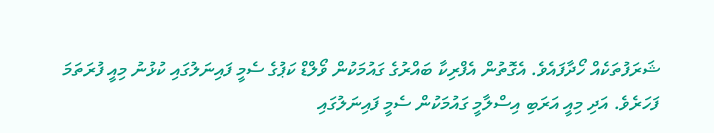ޝަރަފުތަކެއް ހޯދާފައެވެ. އެގޮތުން އެފްރިކާ ބައްރުގެ ގައުމަކުން ވޯލްޑް ކަޕުގެ ސެމީ ފައިނަލުގައި ކުޅުނު މިއީ ފުރަތަމަ ފަހަރެވެ. އަދި މިއީ އަރަބި އިސްލާމީ ގައުމަކުން ސެމީ ފައިނަލުގައި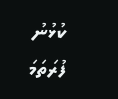ކުޅުނު ފުރަތަމަ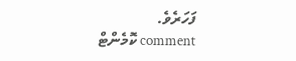ފަހަރެވެ.
comment ކޮމެންޓް